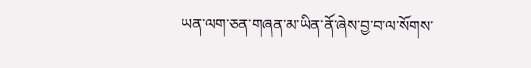ཡན་ལག་ཅན་གཞན་མ་ཡིན་ནོ་ཞེས་བྱ་བ་ལ་སོགས་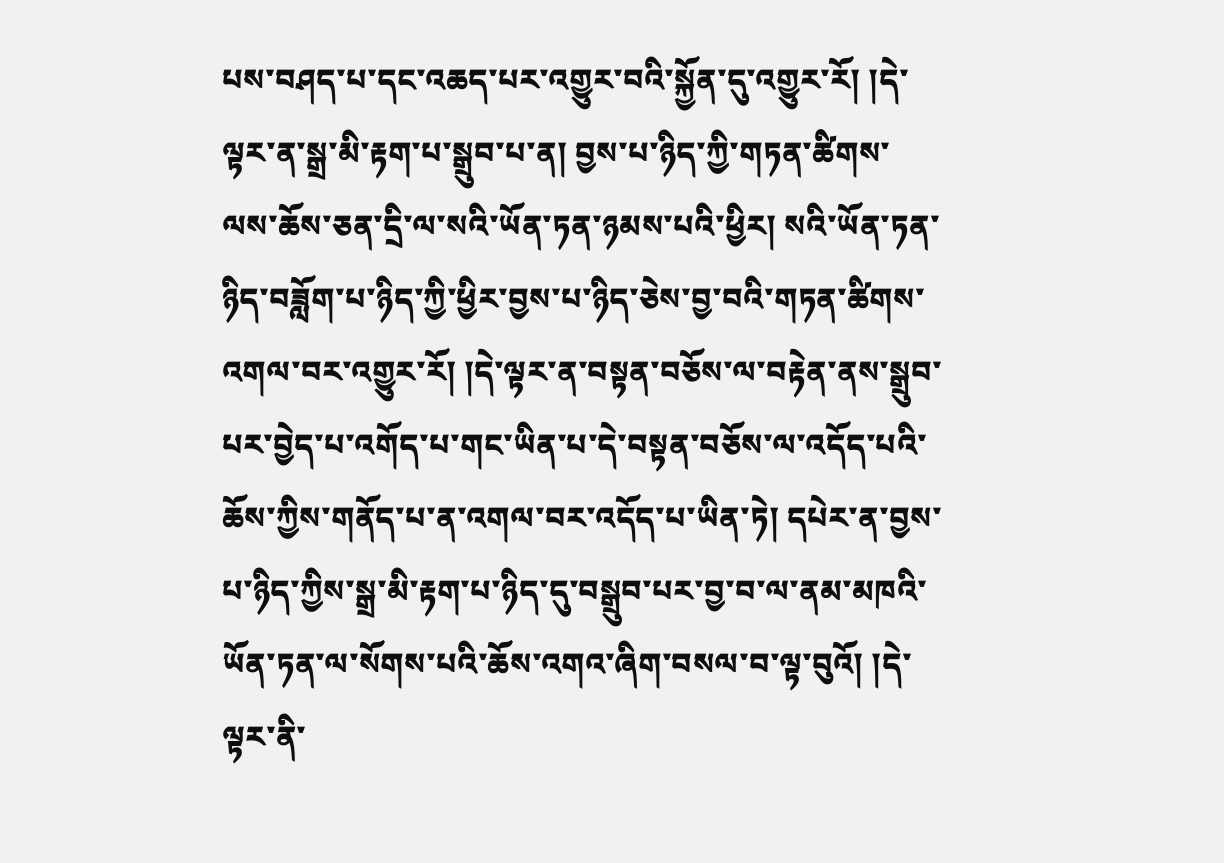པས་བཤད་པ་དང་འཆད་པར་འགྱུར་བའི་སྐྱོན་དུ་འགྱུར་རོ། །དེ་ལྟར་ན་སྒྲ་མི་རྟག་པ་སྒྲུབ་པ་ན། བྱས་པ་ཉིད་ཀྱི་གཏན་ཚིགས་ལས་ཆོས་ཅན་དྲི་ལ་སའི་ཡོན་ཏན་ཉམས་པའི་ཕྱིར། སའི་ཡོན་ཏན་ཉིད་བཟློག་པ་ཉིད་ཀྱི་ཕྱིར་བྱས་པ་ཉིད་ཅེས་བྱ་བའི་གཏན་ཚིགས་འགལ་བར་འགྱུར་རོ། །དེ་ལྟར་ན་བསྟན་བཅོས་ལ་བརྟེན་ནས་སྒྲུབ་པར་བྱེད་པ་འགོད་པ་གང་ཡིན་པ་དེ་བསྟན་བཅོས་ལ་འདོད་པའི་ཆོས་ཀྱིས་གནོད་པ་ན་འགལ་བར་འདོད་པ་ཡིན་ཏེ། དཔེར་ན་བྱས་པ་ཉིད་ཀྱིས་སྒྲ་མི་རྟག་པ་ཉིད་དུ་བསྒྲུབ་པར་བྱ་བ་ལ་ནམ་མཁའི་ཡོན་ཏན་ལ་སོགས་པའི་ཆོས་འགའ་ཞིག་བསལ་བ་ལྟ་བུའོ། །དེ་ལྟར་ནི་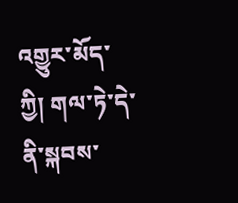འགྱུར་མོད་ཀྱི། གལ་ཏེ་དེ་ནི་སྐབས་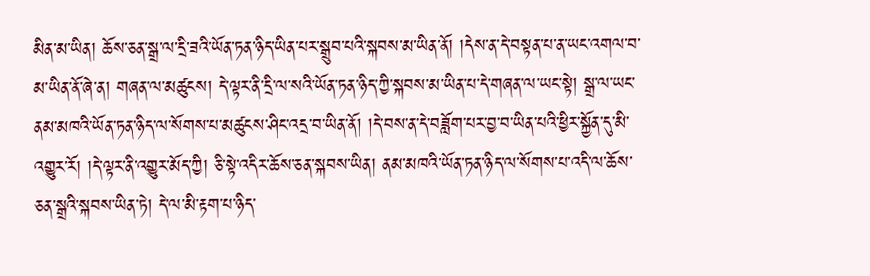མིན་མ་ཡིན། ཆོས་ཅན་སྒྲ་ལ་དྲི་ཟའི་ཡོན་ཏན་ཉིད་ཡིན་པར་སྒྲུབ་པའི་སྐབས་མ་ཡིན་ནོ། །དེས་ན་དེ་བསྟན་པ་ན་ཡང་འགལ་བ་མ་ཡིན་ནོ་ཞེ་ན། གཞན་ལ་མཚུངས། དེ་ལྟར་ནི་དྲི་ལ་སའི་ཡོན་ཏན་ཉིད་ཀྱི་སྐབས་མ་ཡིན་པ་དེ་གཞན་ལ་ཡང་སྟེ། སྒྲ་ལ་ཡང་ནམ་མཁའི་ཡོན་ཏན་ཉིད་ལ་སོགས་པ་མཚུངས་ཤིང་འདྲ་བ་ཡིན་ནོ། །དེ་བས་ན་དེ་བཟློག་པར་བྱ་བ་ཡིན་པའི་ཕྱིར་སྐྱོན་དུ་མི་འགྱུར་རོ། །དེ་ལྟར་ནི་འགྱུར་མོད་ཀྱི། ཅི་སྟེ་འདིར་ཆོས་ཅན་སྐབས་ཡིན། ནམ་མཁའི་ཡོན་ཏན་ཉིད་ལ་སོགས་པ་འདི་ལ་ཆོས་ཅན་སྒྲའི་སྐབས་ཡིན་ཏེ། དེ་ལ་མི་རྟག་པ་ཉིད་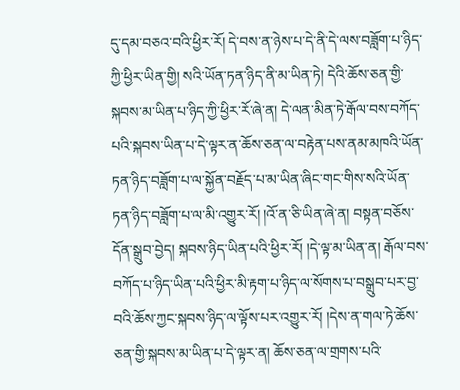དུ་དམ་བཅའ་བའི་ཕྱིར་རོ། དེ་བས་ན་ཉེས་པ་དེ་ནི་དེ་ལས་བཟློག་པ་ཉིད་ཀྱི་ཕྱིར་ཡིན་གྱི། སའི་ཡོན་ཏན་ཉིད་ནི་མ་ཡིན་ཏེ། དེའི་ཆོས་ཅན་གྱི་སྐབས་མ་ཡིན་པ་ཉིད་ཀྱི་ཕྱིར་རོ་ཞེ་ན། དེ་ལན་མིན་ཏེ་རྒོལ་བས་བཀོད་པའི་སྐབས་ཡིན་པ་དེ་ལྟར་ན་ཆོས་ཅན་ལ་བརྟེན་པས་ནམ་མཁའི་ཡོན་ཏན་ཉིད་བཟློག་པ་ལ་སྐྱོན་བརྗོད་པ་མ་ཡིན་ཞིང་གང་གིས་སའི་ཡོན་ཏན་ཉིད་བཟློག་པ་ལ་མི་འགྱུར་རོ། །འོ་ན་ཅི་ཡིན་ཞེ་ན། བསྟན་བཅོས་དོན་སྒྲུབ་བྱེད། སྐབས་ཉིད་ཡིན་པའི་ཕྱིར་རོ། །དེ་ལྟ་མ་ཡིན་ན། རྒོལ་བས་བཀོད་པ་ཉིད་ཡིན་པའི་ཕྱིར་མི་རྟག་པ་ཉིད་ལ་སོགས་པ་བསྒྲུབ་པར་བྱ་བའི་ཆོས་ཀྱང་སྐབས་ཉིད་ལ་ལྟོས་པར་འགྱུར་རོ། །དེས་ན་གལ་ཏེ་ཆོས་ཅན་གྱི་སྐབས་མ་ཡིན་པ་དེ་ལྟར་ན། ཆོས་ཅན་ལ་གྲགས་པའི་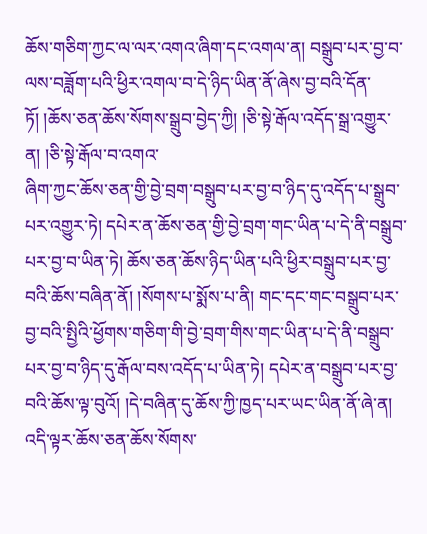ཆོས་གཅིག་ཀྱང་ལ་ལར་འགའ་ཞིག་དང་འགལ་ན། བསྒྲུབ་པར་བྱ་བ་ལས་བཟློག་པའི་ཕྱིར་འགལ་བ་དེ་ཉིད་ཡིན་ནོ་ཞེས་བྱ་བའི་དོན་ཏོ། །ཆོས་ཅན་ཆོས་སོགས་སྒྲུབ་བྱེད་ཀྱི། །ཅི་སྟེ་རྒོལ་འདོད་སྒྲ་འགྱུར་ན། །ཅི་སྟེ་རྒོལ་བ་འགའ་
ཞིག་ཀྱང་ཆོས་ཅན་གྱི་བྱེ་བྲག་བསྒྲུབ་པར་བྱ་བ་ཉིད་དུ་འདོད་པ་སྒྲུབ་པར་འགྱུར་ཏེ། དཔེར་ན་ཆོས་ཅན་གྱི་བྱེ་བྲག་གང་ཡིན་པ་དེ་ནི་བསྒྲུབ་པར་བྱ་བ་ཡིན་ཏེ། ཆོས་ཅན་ཆོས་ཉིད་ཡིན་པའི་ཕྱིར་བསྒྲུབ་པར་བྱ་བའི་ཆོས་བཞིན་ནོ། །སོགས་པ་སྨོས་པ་ནི། གང་དང་གང་བསྒྲུབ་པར་བྱ་བའི་སྤྱིའི་ཕྱོགས་གཅིག་གི་བྱེ་བྲག་གིས་གང་ཡིན་པ་དེ་ནི་བསྒྲུབ་པར་བྱ་བ་ཉིད་དུ་རྒོལ་བས་འདོད་པ་ཡིན་ཏེ། དཔེར་ན་བསྒྲུབ་པར་བྱ་བའི་ཆོས་ལྟ་བུའོ། །དེ་བཞིན་དུ་ཆོས་ཀྱི་ཁྱད་པར་ཡང་ཡིན་ནོ་ཞེ་ན། འདི་ལྟར་ཆོས་ཅན་ཆོས་སོགས་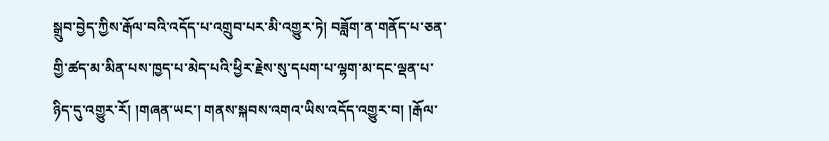སྒྲུབ་བྱེད་ཀྱིས་རྒོལ་བའི་འདོད་པ་འགྲུབ་པར་མི་འགྱུར་ཏེ། བཟློག་ན་གནོད་པ་ཅན་གྱི་ཚད་མ་མིན་པས་ཁྱད་པ་མེད་པའི་ཕྱིར་རྗེས་སུ་དཔག་པ་ལྷག་མ་དང་ལྡན་པ་ཉིད་དུ་འགྱུར་རོ། །གཞན་ཡང་། གནས་སྐབས་འགའ་ཡིས་འདོད་འགྱུར་བ། །རྒོལ་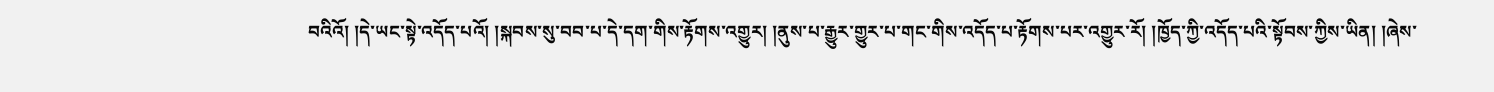བའིའོ། །དེ་ཡང་སྟེ་འདོད་པའོ། །སྐབས་སུ་བབ་པ་དེ་དག་གིས་རྟོགས་འགྱུར། །ནུས་པ་རྒྱུར་གྱུར་པ་གང་གིས་འདོད་པ་རྟོགས་པར་འགྱུར་རོ། །ཁྱོད་ཀྱི་འདོད་པའི་སྟོབས་ཀྱིས་ཡིན། །ཞེས་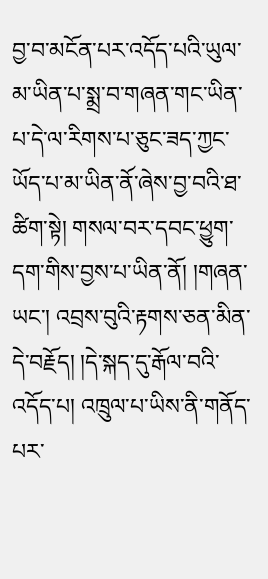བྱ་བ་མངོན་པར་འདོད་པའི་ཡུལ་མ་ཡིན་པ་སྨྲ་བ་གཞན་གང་ཡིན་པ་དེ་ལ་རིགས་པ་ཅུང་ཟད་ཀྱང་ཡོད་པ་མ་ཡིན་ནོ་ཞེས་བྱ་བའི་ཐ་ཚིག་སྟེ། གསལ་བར་དབང་ཕྱུག་དག་གིས་བྱས་པ་ཡིན་ནོ། །གཞན་ཡང་། འབྲས་བུའི་རྟགས་ཅན་མིན་དེ་བརྗོད། །དེ་སྐད་དུ་རྒོལ་བའི་འདོད་པ། འཁྲུལ་པ་ཡིས་ནི་གནོད་པར་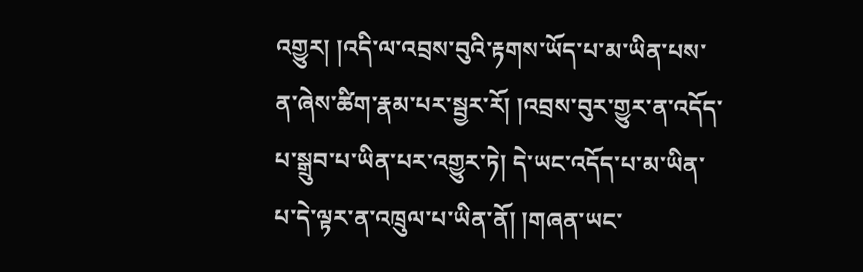འགྱུར། །འདི་ལ་འབྲས་བུའི་རྟགས་ཡོད་པ་མ་ཡིན་པས་ན་ཞེས་ཚིག་རྣམ་པར་སྦྱར་རོ། །འབྲས་བུར་གྱུར་ན་འདོད་པ་སྒྲུབ་པ་ཡིན་པར་འགྱུར་ཏེ། དེ་ཡང་འདོད་པ་མ་ཡིན་པ་དེ་ལྟར་ན་འཁྲུལ་པ་ཡིན་ནོ། །གཞན་ཡང་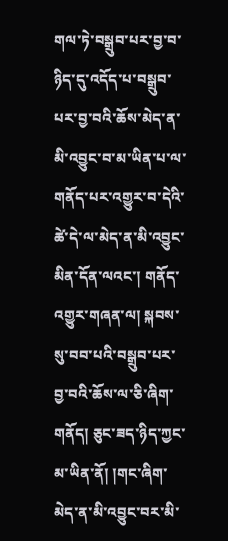གལ་ཏེ་བསྒྲུབ་པར་བྱ་བ་ཉིད་དུ་འདོད་པ་བསྒྲུབ་པར་བྱ་བའི་ཆོས་མེད་ན་མི་འབྱུང་བ་མ་ཡིན་པ་ལ་གནོད་པར་འགྱུར་བ་དེའི་ཚེ་དེ་ལ་མེད་ན་མི་འབྱུང་མིན་དོན་ལའང་། གནོད་འགྱུར་གཞན་ལ། སྐབས་སུ་བབ་པའི་བསྒྲུབ་པར་བྱ་བའི་ཆོས་ལ་ཅི་ཞིག་གནོད། ཅུང་ཟད་ཉིད་ཀྱང་མ་ཡིན་ནོ། །གང་ཞིག་མེད་ན་མི་འབྱུང་བར་མི་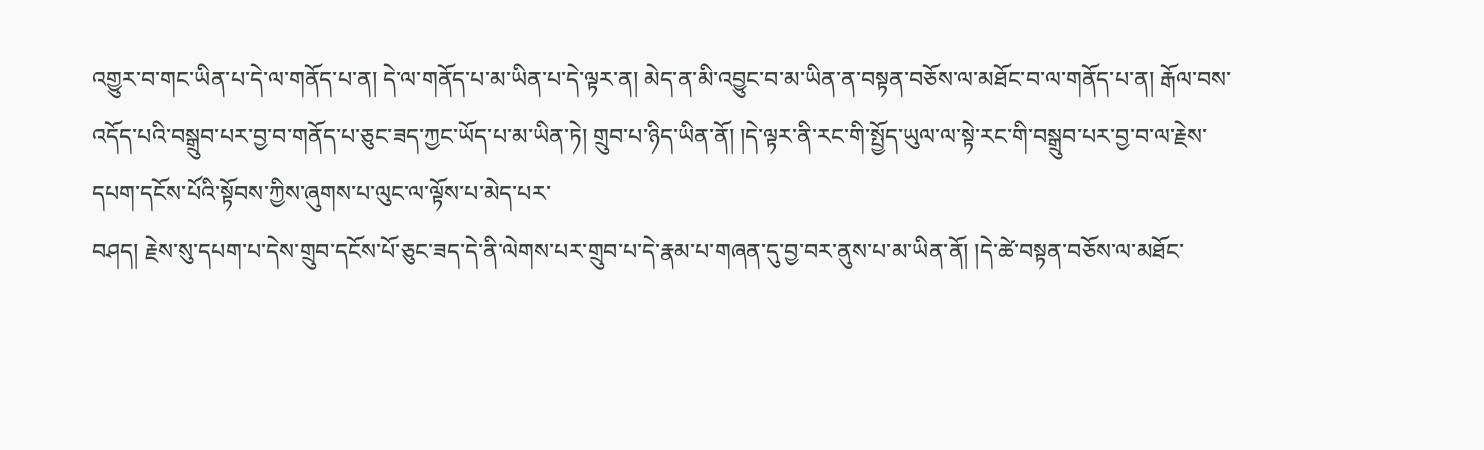འགྱུར་བ་གང་ཡིན་པ་དེ་ལ་གནོད་པ་ན། དེ་ལ་གནོད་པ་མ་ཡིན་པ་དེ་ལྟར་ན། མེད་ན་མི་འབྱུང་བ་མ་ཡིན་ན་བསྟན་བཅོས་ལ་མཐོང་བ་ལ་གནོད་པ་ན། རྒོལ་བས་འདོད་པའི་བསྒྲུབ་པར་བྱ་བ་གནོད་པ་ཅུང་ཟད་ཀྱང་ཡོད་པ་མ་ཡིན་ཏེ། གྲུབ་པ་ཉིད་ཡིན་ནོ། །དེ་ལྟར་ནི་རང་གི་སྤྱོད་ཡུལ་ལ་སྟེ་རང་གི་བསྒྲུབ་པར་བྱ་བ་ལ་རྗེས་དཔག་དངོས་པོའི་སྟོབས་ཀྱིས་ཞུགས་པ་ལུང་ལ་ལྟོས་པ་མེད་པར་
བཤད། རྗེས་སུ་དཔག་པ་དེས་གྲུབ་དངོས་པོ་ཅུང་ཟད་དེ་ནི་ལེགས་པར་གྲུབ་པ་དེ་རྣམ་པ་གཞན་དུ་བྱ་བར་ནུས་པ་མ་ཡིན་ནོ། །དེ་ཚེ་བསྟན་བཅོས་ལ་མཐོང་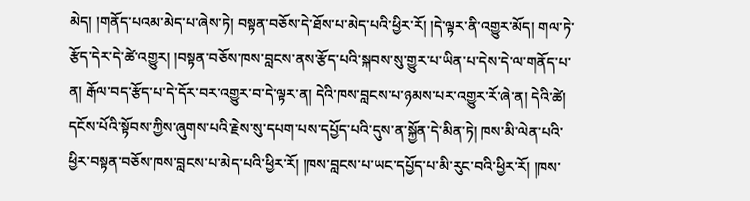མེད། །གནོད་པའམ་མེད་པ་ཞེས་ཏེ། བསྟན་བཅོས་དེ་ཐོས་པ་མེད་པའི་ཕྱིར་རོ། །དེ་ལྟར་ནི་འགྱུར་མོད། གལ་ཏེ་རྩོད་དེར་དེ་ཚེ་འགྱུར། །བསྟན་བཅོས་ཁས་བླངས་ནས་རྩོད་པའི་སྐབས་སུ་གྱུར་པ་ཡིན་པ་དེས་དེ་ལ་གནོད་པ་ན། རྒོལ་བད་རྩོད་པ་དེ་དོར་བར་འགྱུར་བ་དེ་ལྟར་ན། དེའི་ཁས་བླངས་པ་ཉམས་པར་འགྱུར་རོ་ཞེ་ན། དེའི་ཚེ། དངོས་པོའི་སྟོབས་ཀྱིས་ཞུགས་པའི་རྗེས་སུ་དཔག་པས་དཔྱོད་པའི་དུས་ན་སྐྱོན་དེ་མིན་ཏེ། ཁས་མི་ལེན་པའི་ཕྱིར་བསྟན་བཅོས་ཁས་བླངས་པ་མེད་པའི་ཕྱིར་རོ། །ཁས་བླངས་པ་ཡང་དཔྱོད་པ་མི་རུང་བའི་ཕྱིར་རོ། །ཁས་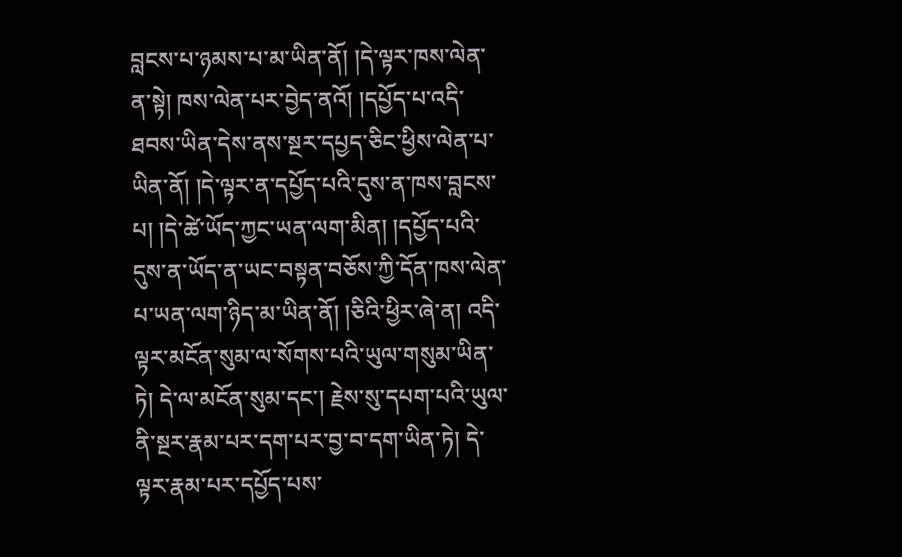བླངས་པ་ཉམས་པ་མ་ཡིན་ནོ། །དེ་ལྟར་ཁས་ལེན་ན་སྟེ། ཁས་ལེན་པར་བྱེད་ནའོ། །དཔྱོད་པ་འདི་ཐབས་ཡིན་དེས་ནས་སྔར་དཔྱད་ཅིང་ཕྱིས་ལེན་པ་ཡིན་ནོ། །དེ་ལྟར་ན་དཔྱོད་པའི་དུས་ན་ཁས་བླངས་པ། །དེ་ཚེ་ཡོད་ཀྱང་ཡན་ལག་མིན། །དཔྱོད་པའི་དུས་ན་ཡོད་ན་ཡང་བསྟན་བཅོས་ཀྱི་དོན་ཁས་ལེན་པ་ཡན་ལག་ཉིད་མ་ཡིན་ནོ། །ཅིའི་ཕྱིར་ཞེ་ན། འདི་ལྟར་མངོན་སུམ་ལ་སོགས་པའི་ཡུལ་གསུམ་ཡིན་ཏེ། དེ་ལ་མངོན་སུམ་དང་། རྗེས་སུ་དཔག་པའི་ཡུལ་ནི་སྔར་རྣམ་པར་དག་པར་བྱ་བ་དག་ཡིན་ཏེ། དེ་ལྟར་རྣམ་པར་དཔྱོད་པས་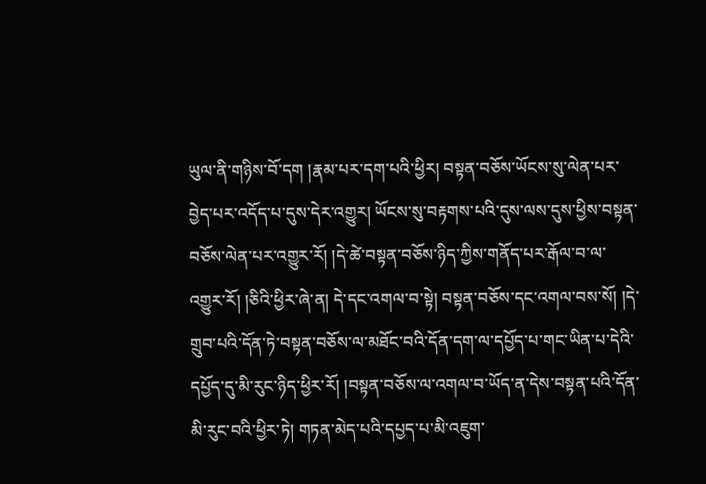ཡུལ་ནི་གཉིས་བོ་དག །རྣམ་པར་དག་པའི་ཕྱིར། བསྟན་བཅོས་ཡོངས་སུ་ལེན་པར་བྱེད་པར་འདོད་པ་དུས་དེར་འགྱུར། ཡོངས་སུ་བརྟགས་པའི་དུས་ལས་དུས་ཕྱིས་བསྟན་བཅོས་ལེན་པར་འགྱུར་རོ། །དེ་ཚེ་བསྟན་བཅོས་ཉིད་ཀྱིས་གནོད་པར་རྒོལ་བ་ལ་འགྱུར་རོ། །ཅིའི་ཕྱིར་ཞེ་ན། དེ་དང་འགལ་བ་སྟེ། བསྟན་བཅོས་དང་འགལ་བས་སོ། །དེ་གྲུབ་པའི་དོན་ཏེ་བསྟན་བཅོས་ལ་མཐོང་བའི་དོན་དག་ལ་དཔྱོད་པ་གང་ཡིན་པ་དེའི་དཔྱོད་དུ་མི་རུང་ཉིད་ཕྱིར་རོ། །བསྟན་བཅོས་ལ་འགལ་བ་ཡོད་ན་དེས་བསྟན་པའི་དོན་མི་རུང་བའི་ཕྱིར་ཏེ། གཏན་མེད་པའི་དཔྱད་པ་མི་འཇུག་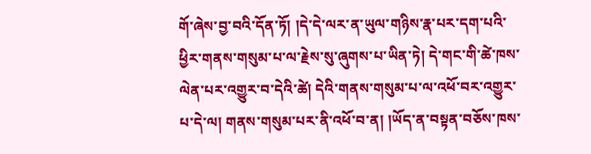གོ་ཞེས་བྱ་བའི་དོན་ཏོ། །དེ་དེ་ལར་ན་ཡུལ་གཉིས་རྣ་པར་དག་པའི་ཕྱིར་གནས་གསུམ་པ་ལ་རྗེས་སུ་ཞུགས་པ་ཡིན་ཏེ། དེ་གང་གི་ཚེ་ཁས་ལེན་པར་འགྱུར་བ་དེའི་ཚེ། དེའི་གནས་གསུམ་པ་ལ་འཕོ་བར་འགྱུར་པ་དེ་ལ། གནས་གསུམ་པར་ནི་འཕོ་བ་ན། །ཡོད་ན་བསྟན་བཅོས་ཁས་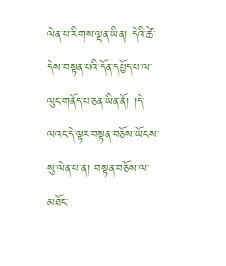ལེན་པ་རིགས་ལྡན་ཡིན། དེའི་ཚེ་དེས་བསྟན་པའི་དོན་དཔྱོད་པ་ལ་
ལུང་གནོད་པ་ཅན་ཡིན་ནོ། །དེ་ལའང་དེ་ལྟར་བསྟན་བཅོས་ཡོངས་སུ་ལེན་པ་ན། བསྟན་བཅོས་ལ་མཐོང་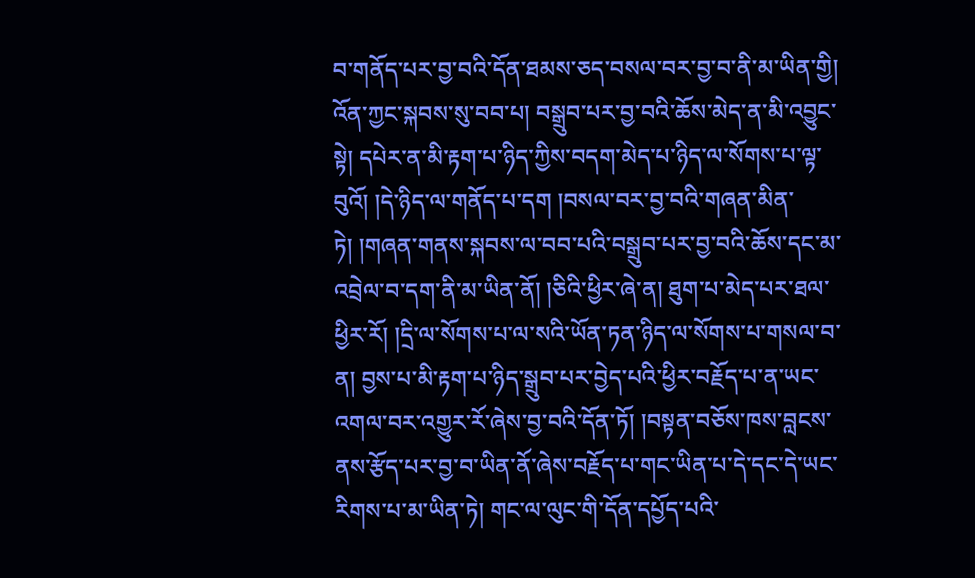བ་གནོད་པར་བྱ་བའི་དོན་ཐམས་ཅད་བསལ་བར་བྱ་བ་ནི་མ་ཡིན་གྱི། འོན་ཀྱང་སྐབས་སུ་བབ་པ། བསྒྲུབ་པར་བྱ་བའི་ཆོས་མེད་ན་མི་འབྱུང་སྟེ། དཔེར་ན་མི་རྟག་པ་ཉིད་ཀྱིས་བདག་མེད་པ་ཉིད་ལ་སོགས་པ་ལྟ་བུའོ། །དེ་ཉིད་ལ་གནོད་པ་དག །བསལ་བར་བྱ་བའི་གཞན་མིན་ཏེ། །གཞན་གནས་སྐབས་ལ་བབ་པའི་བསྒྲུབ་པར་བྱ་བའི་ཆོས་དང་མ་འབྲེལ་བ་དག་ནི་མ་ཡིན་ནོ། །ཅིའི་ཕྱིར་ཞེ་ན། ཐུག་པ་མེད་པར་ཐལ་ཕྱིར་རོ། །དྲི་ལ་སོགས་པ་ལ་སའི་ཡོན་ཏན་ཉིད་ལ་སོགས་པ་གསལ་བ་ན། བྱས་པ་མི་རྟག་པ་ཉིད་སྒྲུབ་པར་བྱེད་པའི་ཕྱིར་བརྗོད་པ་ན་ཡང་འགལ་བར་འགྱུར་རོ་ཞེས་བྱ་བའི་དོན་ཏོ། །བསྟན་བཅོས་ཁས་བླངས་ནས་རྩོད་པར་བྱ་བ་ཡིན་ནོ་ཞེས་བརྗོད་པ་གང་ཡིན་པ་དེ་དང་དེ་ཡང་རིགས་པ་མ་ཡིན་ཏེ། གང་ལ་ལུང་གི་དོན་དཔྱོད་པའི་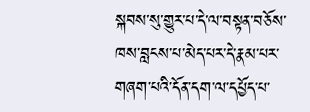སྐབས་སུ་གྱུར་པ་དེ་ལ་བསྟན་བཅོས་ཁས་བླངས་པ་མེད་པར་དེ་རྣམ་པར་གཞག་པའི་དོན་དག་ལ་དཔྱོད་པ་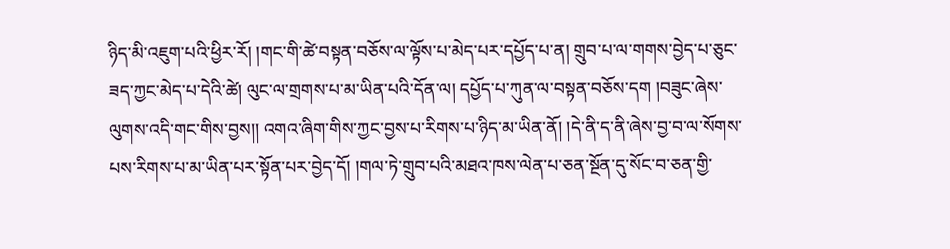ཉིད་མི་འཇུག་པའི་ཕྱིར་རོ། །གང་གི་ཚེ་བསྟན་བཅོས་ལ་ལྟོས་པ་མེད་པར་དཔྱོད་པ་ན། གྲུབ་པ་ལ་གགས་བྱེད་པ་ཅུང་ཟད་ཀྱང་མེད་པ་དེའི་ཚེ། ལུང་ལ་གྲགས་པ་མ་ཡིན་པའི་དོན་ལ། དཔྱོད་པ་ཀུན་ལ་བསྟན་བཅོས་དག །བཟུང་ཞེས་ལུགས་འདི་གང་གིས་བྱས།། འགའ་ཞིག་གིས་ཀྱང་བྱས་པ་རིགས་པ་ཉིད་མ་ཡིན་ནོ། །དེ་ནི་ད་ནི་ཞེས་བྱ་བ་ལ་སོགས་པས་རིགས་པ་མ་ཡིན་པར་སྟོན་པར་བྱེད་དོ། །གལ་ཏེ་གྲུབ་པའི་མཐའ་ཁས་ལེན་པ་ཅན་སྔོན་དུ་སོང་བ་ཅན་གྱི་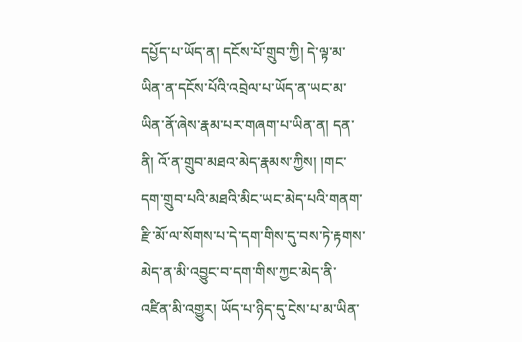དཔྱོད་པ་ཡོད་ན། དངོས་པོ་གྲུབ་ཀྱི། དེ་ལྟ་མ་ཡིན་ན་དངོས་པོའི་འབྲེལ་པ་ཡོད་ན་ཡང་མ་ཡིན་ནོ་ཞེས་རྣམ་པར་གཞག་པ་ཡིན་ན། དན་ནི། འོ་ན་གྲུབ་མཐའ་མེད་རྣམས་ཀྱིས། །གང་དག་གྲུབ་པའི་མཐའི་མིང་ཡང་མེད་པའི་གནག་རྫི་མོ་ལ་སོགས་པ་དེ་དག་གིས་དུ་བས་ཏེ་རྟགས་མེད་ན་མི་འབྱུང་བ་དག་གིས་ཀྱང་མེད་ནི་འཛིན་མི་འགྱུར། ཡོད་པ་ཉིད་དུ་ངེས་པ་མ་ཡིན་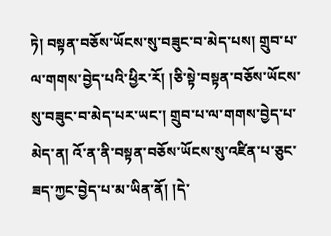ཏེ། བསྟན་བཅོས་ཡོངས་སུ་བཟུང་བ་མེད་པས། གྲུབ་པ་ལ་གགས་བྱེད་པའི་ཕྱིར་རོ། །ཅི་སྟེ་བསྟན་བཅོས་ཡོངས་སུ་བཟུང་བ་མེད་པར་ཡང་། གྲུབ་པ་ལ་གགས་བྱེད་པ་མེད་ན། འོ་ན་ནི་བསྟན་བཅོས་ཡོངས་སུ་འཛིན་པ་ཅུང་ཟད་ཀྱང་བྱེད་པ་མ་ཡིན་ནོ། །དེ་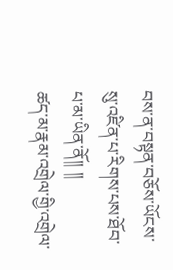བས་ན་བསྟན་བཅོས་ཡོངས་སུ་འཛིན་པ་རིགས་པས་ཐོབ་པ་མ་ཡིན་ནོ།། །།
ཚད་མ་རྣམ་འགྲེལ་གྱི་འགྲེལ་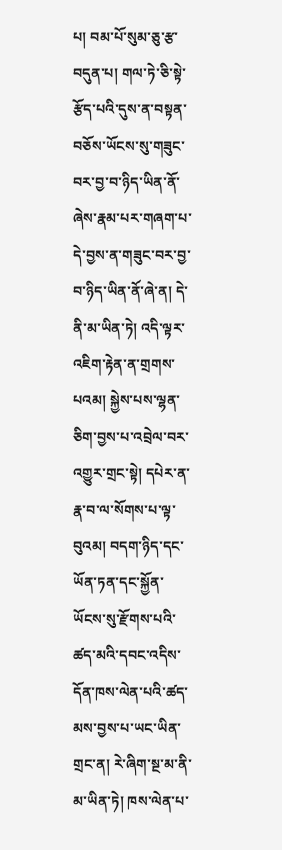པ། བམ་པོ་སུམ་ཅུ་རྩ་བདུན་པ། གལ་ཏེ་ཅི་སྟེ་རྩོད་པའི་དུས་ན་བསྟན་བཅོས་ཡོངས་སུ་གཟུང་བར་བྱ་བ་ཉིད་ཡིན་ནོ་ཞེས་རྣམ་པར་གཞག་པ་དེ་བྱས་ན་གཟུང་བར་བྱ་བ་ཉིད་ཡིན་ནོ་ཞེ་ན། དེ་ནི་མ་ཡིན་ཏེ། འདི་ལྟར་འཇིག་རྟེན་ན་གྲགས་པའམ། སྐྱེས་པས་ལྷན་ཅིག་བྱས་པ་འབྲེལ་བར་འགྱུར་གྲང་སྟེ། དཔེར་ན་རྣ་བ་ལ་སོགས་པ་ལྟ་བུའམ། བདག་ཉིད་དང་ཡོན་ཏན་དང་སྐྱོན་ཡོངས་སུ་རྫོགས་པའི་ཚད་མའི་དབང་འདིས་དོན་ཁས་ལེན་པའི་ཚད་མས་བྱས་པ་ཡང་ཡིན་གྲང་ན། རེ་ཞིག་སྔ་མ་ནི་མ་ཡིན་ཏེ། ཁས་ལེན་པ་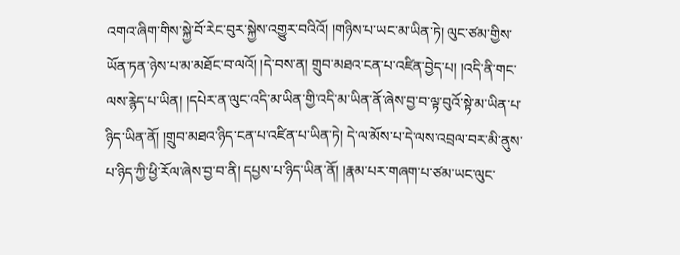འགའ་ཞིག་གིས་སྐྱེ་བོ་རེང་བུར་སྐྱེས་འགྱུར་བའིའོ། །གཉིས་པ་ཡང་མ་ཡིན་ཏེ། ལུང་ཙམ་གྱིས་ཡོན་ཏན་ཉེས་པ་མ་མཐོང་བ་ལའོ། །དེ་བས་ན། གྲུབ་མཐའ་ངན་པ་འཛིན་བྱེད་པ། །འདི་ནི་གང་ལས་རྙེད་པ་ཡིན། །དཔེར་ན་ལུང་འདི་མ་ཡིན་གྱི་འདི་མ་ཡིན་ནོ་ཞེས་བྱ་བ་ལྟ་བུའོ་སྟེ་མ་ཡིན་པ་ཉིད་ཡིན་ནོ། །གྲུབ་མཐའ་ཉིད་ངན་པ་འཛིན་པ་ཡིན་ཏེ། དེ་ལ་མོས་པ་དེ་ལས་འབྲལ་བར་མི་ནུས་པ་ཉིད་ཀྱི་ཕྱི་རོལ་ཞེས་བྱ་བ་ནི། དཔྱས་པ་ཉིད་ཡིན་ནོ། །རྣམ་པར་གཞག་པ་ཙམ་ཡང་ལུང་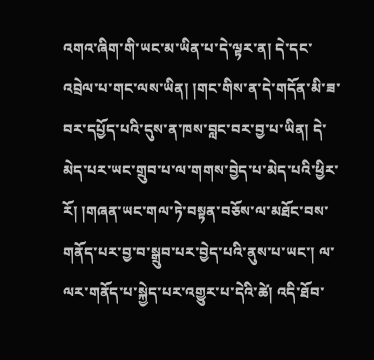འགའ་ཞིག་གི་ཡང་མ་ཡིན་པ་དེ་ལྟར་ན། དེ་དང་འབྲེལ་པ་གང་ལས་ཡིན། །གང་གིས་ན་དེ་གདོན་མི་ཟ་བར་དཔྱོད་པའི་དུས་ན་ཁས་བླང་བར་བྱ་པ་ཡིན། དེ་མེད་པར་ཡང་གྲུབ་པ་ལ་གགས་བྱེད་པ་མེད་པའི་ཕྱིར་རོ། །གཞན་ཡང་གལ་ཏེ་བསྟན་བཅོས་ལ་མཐོང་བས་གནོད་པར་བྱ་བ་སྒྲུབ་པར་བྱེད་པའི་ནུས་པ་ཡང་། ལ་ལར་གནོད་པ་སྐྱེད་པར་འགྱུར་པ་དེའི་ཚེ། འདི་ཐོབ་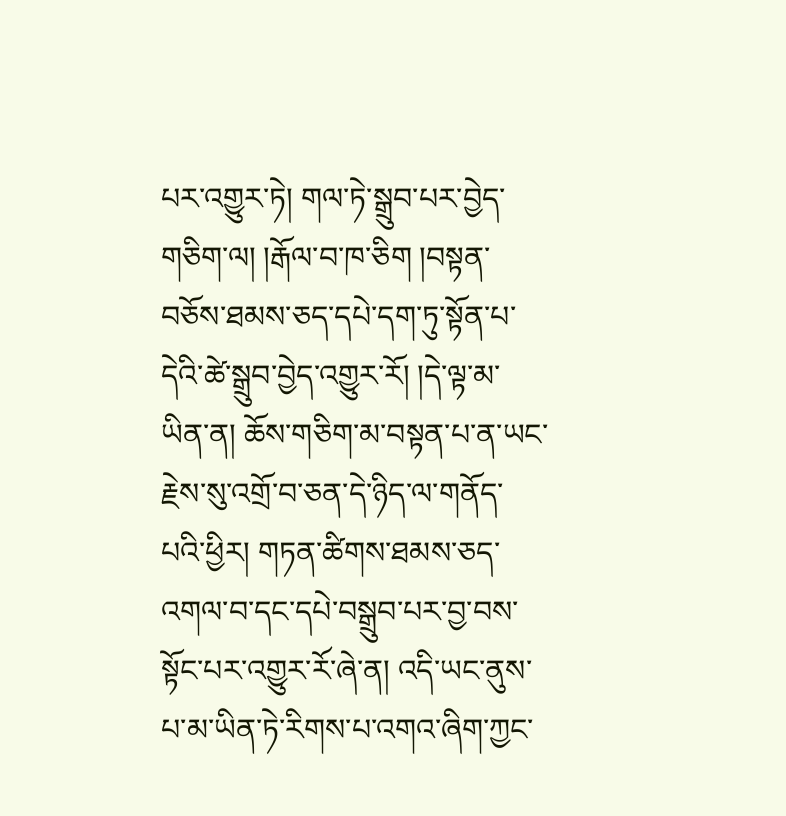པར་འགྱུར་ཏེ། གལ་ཏེ་སྒྲུབ་པར་བྱེད་གཅིག་ལ། །རྒོལ་བ་ཁ་ཅིག །བསྟན་བཅོས་ཐམས་ཅད་དཔེ་དག་ཏུ་སྟོན་པ་དེའི་ཚེ་སྒྲུབ་བྱེད་འགྱུར་རོ། །དེ་ལྟ་མ་ཡིན་ན། ཆོས་གཅིག་མ་བསྟན་པ་ན་ཡང་རྗེས་སུ་འགྲོ་བ་ཅན་དེ་ཉིད་ལ་གནོད་པའི་ཕྱིར། གཏན་ཚིགས་ཐམས་ཅད་འགལ་བ་དང་དཔེ་བསྒྲུབ་པར་བྱ་བས་སྟོང་པར་འགྱུར་རོ་ཞེ་ན། འདི་ཡང་ནུས་པ་མ་ཡིན་ཏེ་རིགས་པ་འགའ་ཞིག་ཀྱང་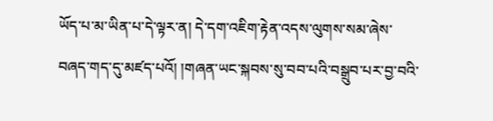ཡོད་པ་མ་ཡིན་པ་དེ་ལྟར་ན། དེ་དག་འཇིག་རྟེན་འདས་ལུགས་སམ་ཞེས་བཞད་གད་དུ་མཛད་པའོ། །གཞན་ཡང་སྐབས་སུ་བབ་པའི་བསྒྲུབ་པར་བྱ་བའི་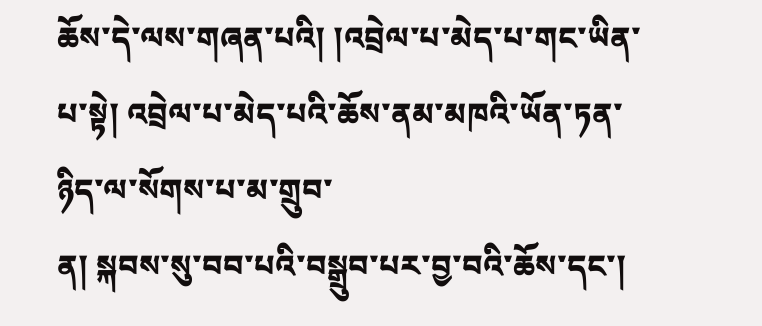ཆོས་དེ་ལས་གཞན་པའི། །འབྲེལ་པ་མེད་པ་གང་ཡིན་པ་སྟེ། འབྲེལ་པ་མེད་པའི་ཆོས་ནམ་མཁའི་ཡོན་ཏན་ཉིད་ལ་སོགས་པ་མ་གྲུབ་
ན། སྐབས་སུ་བབ་པའི་བསྒྲུབ་པར་བྱ་བའི་ཆོས་དང་།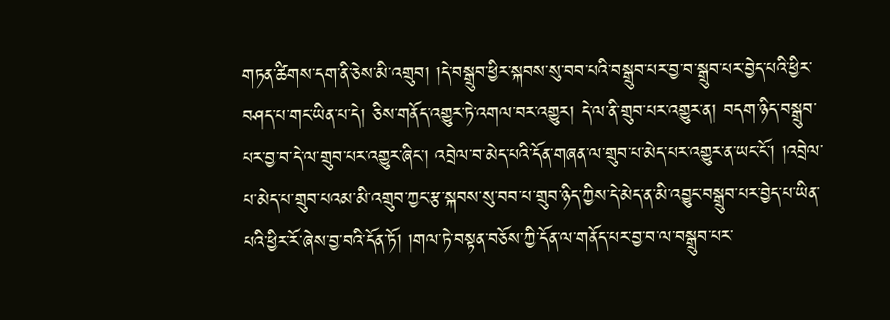གཏན་ཚིགས་དག་ནི་ཅེས་མི་འགྲུབ། །དེ་བསྒྲུབ་ཕྱིར་སྐབས་སུ་བབ་པའི་བསྒྲུབ་པར་བྱ་བ་སྒྲུབ་པར་བྱེད་པའི་ཕྱིར་བཤད་པ་གང་ཡིན་པ་དེ། ཅིས་གནོད་འགྱུར་ཏེ་འགལ་བར་འགྱུར། དེ་ལ་ནི་གྲུབ་པར་འགྱུར་ན། བདག་ཉིད་བསྒྲུབ་པར་བྱ་བ་དེ་ལ་གྲུབ་པར་འགྱུར་ཞིང་། འབྲེལ་བ་མེད་པའི་དོན་གཞན་ལ་གྲུབ་པ་མེད་པར་འགྱུར་ན་ཡང་ངོ་། །འབྲེལ་པ་མེད་པ་གྲུབ་པའམ་མི་འགྲུབ་ཀྱང་རྩ་སྐབས་སུ་བབ་པ་གྲུབ་ཉིད་ཀྱིས་དེ་མེད་ན་མི་འབྱུང་བསྒྲུབ་པར་བྱེད་པ་ཡིན་པའི་ཕྱིར་རོ་ཞེས་བྱ་བའི་དོན་ཏོ། །གལ་ཏེ་བསྟན་བཅོས་ཀྱི་དོན་ལ་གནོད་པར་བྱ་བ་ལ་བསྒྲུབ་པར་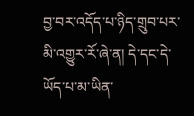བྱ་བར་འདོད་པ་ཉིད་གྲུབ་པར་མི་འགྱུར་རོ་ཞེ་ན། དེ་དང་དེ་ཡོད་པ་མ་ཡིན་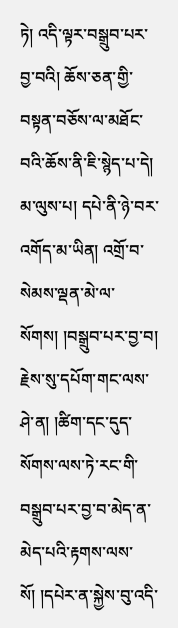ཏེ། འདི་ལྟར་བསྒྲུབ་པར་བྱ་བའི། ཆོས་ཅན་གྱི་བསྟན་བཅོས་ལ་མཐོང་བའི་ཆོས་ནི་ཇི་སྙེད་པ་དེ། མ་ལུས་པ། དཔེ་ནི་ཉེ་བར་འགོད་མ་ཡིན། འགྲོ་བ་སེམས་ལྡན་མེ་ལ་སོགས། །བསྒྲུབ་པར་བྱ་བ། རྗེས་སུ་དཔོག་གང་ལས་ཤེ་ན། །ཚིག་དང་དུད་སོགས་ལས་ཏེ་རང་གི་བསྒྲུབ་པར་བྱ་བ་མེད་ན་མེད་པའི་རྟགས་ལས་སོ། །དཔེར་ན་སྐྱེས་བུ་འདི་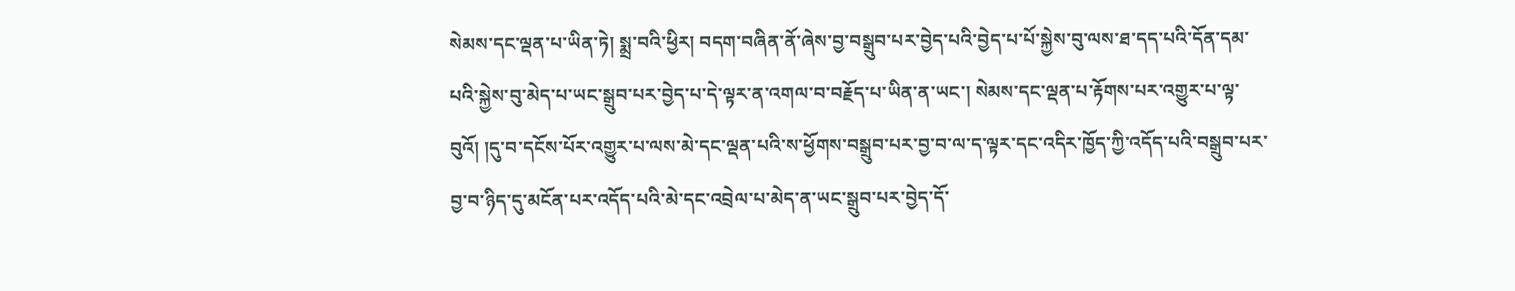སེམས་དང་ལྡན་པ་ཡིན་ཏེ། སྨྲ་བའི་ཕྱིར། བདག་བཞིན་ནོ་ཞེས་བྱ་བསྒྲུབ་པར་བྱེད་པའི་བྱེད་པ་པོ་སྐྱེས་བུ་ལས་ཐ་དད་པའི་དོན་དམ་པའི་སྐྱེས་བུ་མེད་པ་ཡང་སྒྲུབ་པར་བྱེད་པ་དེ་ལྟར་ན་འགལ་བ་བརྗོད་པ་ཡིན་ན་ཡང་། སེམས་དང་ལྡན་པ་རྟོགས་པར་འགྱུར་པ་ལྟ་བུའོ། །དུ་བ་དངོས་པོར་འགྱུར་པ་ལས་མེ་དང་ལྡན་པའི་ས་ཕྱོགས་བསྒྲུབ་པར་བྱ་བ་ལ་ད་ལྟར་དང་འདིར་ཁྱོད་ཀྱི་འདོད་པའི་བསྒྲུབ་པར་བྱ་བ་ཉིད་དུ་མངོན་པར་འདོད་པའི་མེ་དང་འབྲེལ་པ་མེད་ན་ཡང་སྒྲུབ་པར་བྱེད་དོ་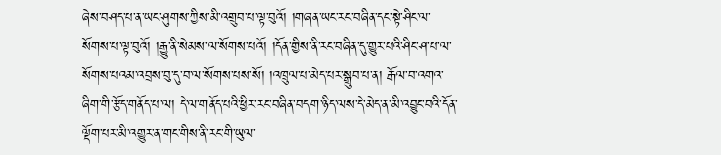ཞེས་བཤད་པ་ན་ཡང་ཤུགས་ཀྱིས་མི་འགྲུབ་པ་ལྟ་བུའོ། །གཞན་ཡང་རང་བཞིན་དང་སྟེ་ཤིང་ལ་སོགས་པ་ལྟ་བུའོ། །རྒྱུ་ནི་སེམས་ལ་སོགས་པའོ། །དོན་གྱིས་ནི་རང་བཞིན་དུ་གྱུར་པའི་ཤིང་ཤ་པ་ལ་སོགས་པའམ་འབྲས་བུ་དུ་བ་ལ་སོགས་པས་སོ། །འཁྲུལ་པ་མེད་པར་སྒྲུབ་པ་ན། རྒོལ་བ་འགའ་ཞིག་གི་རྩོད་གནོད་པ་ལ། དེ་ལ་གནོད་པའི་ཕྱིར་རང་བཞིན་བདག་ཉིད་ལས་དེ་མེད་ན་མི་འབྱུང་བའི་དོན་ལྡོག་པར་མི་འགྱུར་ན་གང་གིས་ནི་རང་གི་ཡུལ་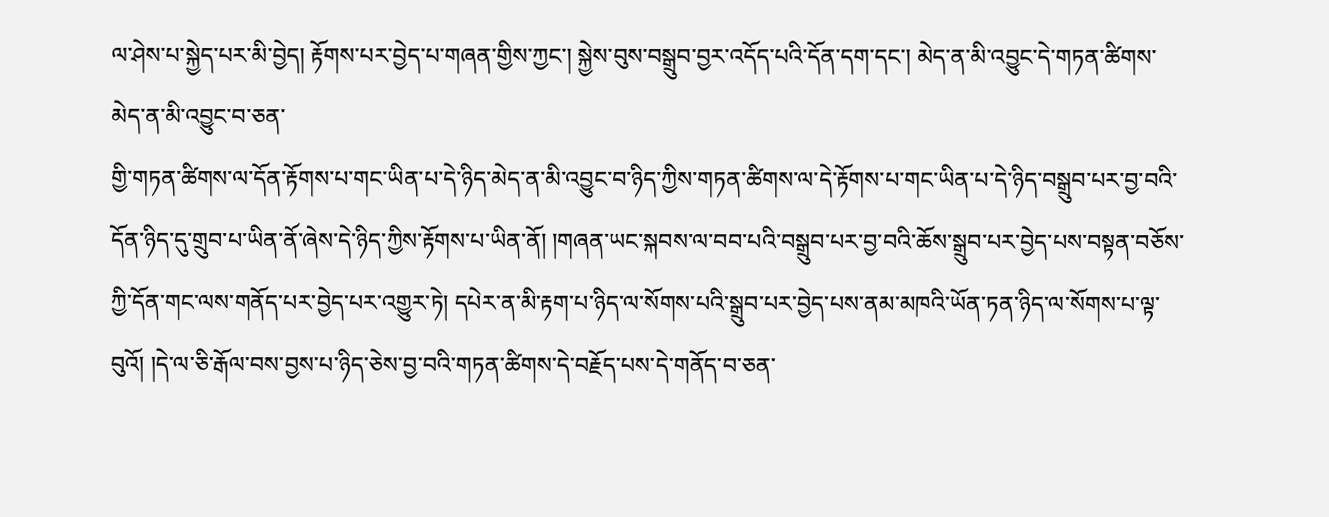ལ་ཤེས་པ་སྐྱེད་པར་མི་བྱེད། རྟོགས་པར་བྱེད་པ་གཞན་གྱིས་ཀྱང་། སྐྱེས་བུས་བསྒྲུབ་བྱར་འདོད་པའི་དོན་དག་དང་། མེད་ན་མི་འབྱུང་དེ་གཏན་ཚིགས་མེད་ན་མི་འབྱུང་བ་ཅན་
གྱི་གཏན་ཚིགས་ལ་དོན་རྟོགས་པ་གང་ཡིན་པ་དེ་ཉིད་མེད་ན་མི་འབྱུང་བ་ཉིད་ཀྱིས་གཏན་ཚིགས་ལ་དེ་རྟོགས་པ་གང་ཡིན་པ་དེ་ཉིད་བསྒྲུབ་པར་བྱ་བའི་དོན་ཉིད་དུ་གྲུབ་པ་ཡིན་ནོ་ཞེས་དེ་ཉིད་ཀྱིས་རྟོགས་པ་ཡིན་ནོ། །གཞན་ཡང་སྐབས་ལ་བབ་པའི་བསྒྲུབ་པར་བྱ་བའི་ཆོས་སྒྲུབ་པར་བྱེད་པས་བསྟན་བཅོས་ཀྱི་དོན་གང་ལས་གནོད་པར་བྱེད་པར་འགྱུར་ཏེ། དཔེར་ན་མི་རྟག་པ་ཉིད་ལ་སོགས་པའི་སྒྲུབ་པར་བྱེད་པས་ནམ་མཁའི་ཡོན་ཏན་ཉིད་ལ་སོགས་པ་ལྟ་བུའོ། །དེ་ལ་ཅི་རྒོལ་བས་བྱས་པ་ཉིད་ཅེས་བྱ་བའི་གཏན་ཚིགས་དེ་བརྗོད་པས་དེ་གནོད་བ་ཅན་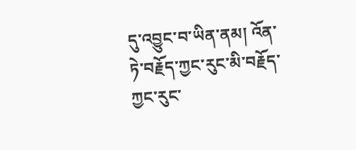དུ་འབྱུང་བ་ཡིན་ནམ། འོན་ཏེ་བརྗོད་ཀྱང་རུང་མི་བརྗོད་ཀྱང་རུང་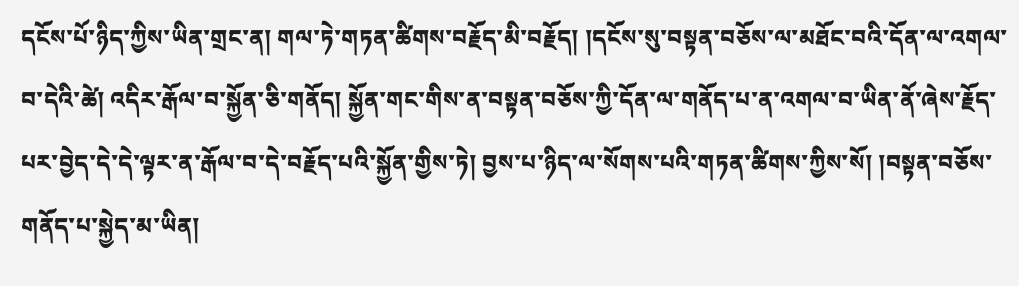དངོས་པོ་ཉིད་ཀྱིས་ཡིན་གྲང་ན། གལ་ཏེ་གཏན་ཚིགས་བརྗོད་མི་བརྗོད། །དངོས་སུ་བསྟན་བཅོས་ལ་མཐོང་བའི་དོན་ལ་འགལ་བ་དེའི་ཚེ། འདིར་རྒོལ་བ་སྐྱོན་ཅི་གནོད། སྐྱོན་གང་གིས་ན་བསྟན་བཅོས་ཀྱི་དོན་ལ་གནོད་པ་ན་འགལ་བ་ཡིན་ནོ་ཞེས་རྗོད་པར་བྱེད་དེ་དེ་ལྟར་ན་རྒོལ་བ་དེ་བརྗོད་པའི་སྐྱོན་གྱིས་ཏེ། བྱས་པ་ཉིད་ལ་སོགས་པའི་གཏན་ཚིགས་ཀྱིས་སོ། །བསྟན་བཅོས་གནོད་པ་སྐྱེད་མ་ཡིན།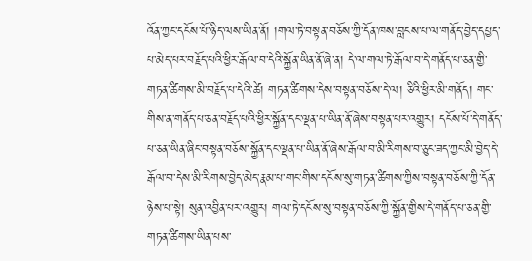འོན་ཀྱང་དངོས་པོ་ཉིད་ལས་ཡིན་ནོ། །གལ་ཏེ་བསྟན་བཅོས་ཀྱི་དོན་ཁས་བླངས་པ་ལ་གནོད་བྱེད་དཔྱད་པ་མེད་པར་བརྗོད་པའི་ཕྱིར་རྒོལ་བ་དེའི་སྐྱོན་ཡིན་ནོ་ཞེ་ན། དེ་ལ་གལ་ཏེ་རྒོལ་བ་དེ་གནོད་པ་ཅན་གྱི་གཏན་ཚིགས་མི་བརྗོད་པ་དེའི་ཚེ། གཏན་ཚིགས་དེས་བསྟན་བཅོས་དེ་ལ། ཅིའི་ཕྱིར་མི་གནོད། གང་གིས་ན་གནོད་པ་ཅན་བརྗོད་པའི་ཕྱིར་སྐྱོན་དང་ལྡན་པ་ཡིན་ནོ་ཞེས་བསྟན་པར་འགྱུར། དངོས་པོ་དེ་གནོད་པ་ཅན་ཡིན་ཞིང་བསྟན་བཅོས་སྐྱོན་དང་ལྡན་པ་ཡིན་ནོ་ཞེས་རྒོལ་བ་མི་རིགས་བ་ཅུང་ཟད་ཀྱང་མི་བྱེད་དེ་རྒོལ་བ་དེས་མི་རིགས་བྱེད་མེད་རྣམ་པ་གང་གིས་དངོས་སུ་གཏན་ཚིགས་ཀྱིས་བསྟན་བཅོས་ཀྱི་དོན་ཉེས་པ་སྟེ། སུན་འབྱིན་པར་འགྱུར། གལ་ཏེ་དངོས་སུ་བསྟན་བཅོས་ཀྱི་སྐྱོན་གྱིས་དེ་གནོད་པ་ཅན་གྱི་གཏན་ཚིགས་ཡིན་པས་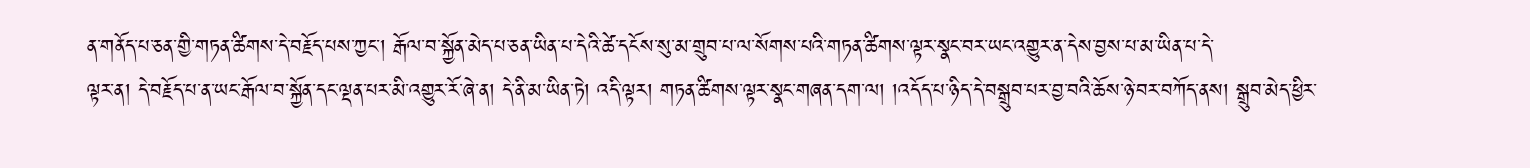ན་གནོད་པ་ཅན་གྱི་གཏན་ཚིགས་དེ་བརྗོད་པས་ཀྱང་། རྒོལ་བ་སྐྱོན་མེད་པ་ཅན་ཡིན་པ་དེའི་ཚེ་དངོས་སུ་མ་གྲུབ་པ་ལ་སོགས་པའི་གཏན་ཚིགས་ལྟར་སྣང་བར་ཡང་འགྱུར་ན་དེས་བྱས་པ་མ་ཡིན་པ་དེ་
ལྟར་ན། དེ་བརྗོད་པ་ན་ཡང་རྒོལ་བ་སྐྱོན་དང་ལྡན་པར་མི་འགྱུར་རོ་ཞེ་ན། དེ་ནི་མ་ཡིན་ཏེ། འདི་ལྟར། གཏན་ཚིགས་ལྟར་སྣང་གཞན་དག་ལ། །འདོད་པ་ཉིད་དེ་བསྒྲུབ་པར་བྱ་བའི་ཆོས་ཉེ་བར་བཀོད་ནས། སྒྲུབ་མེད་ཕྱིར་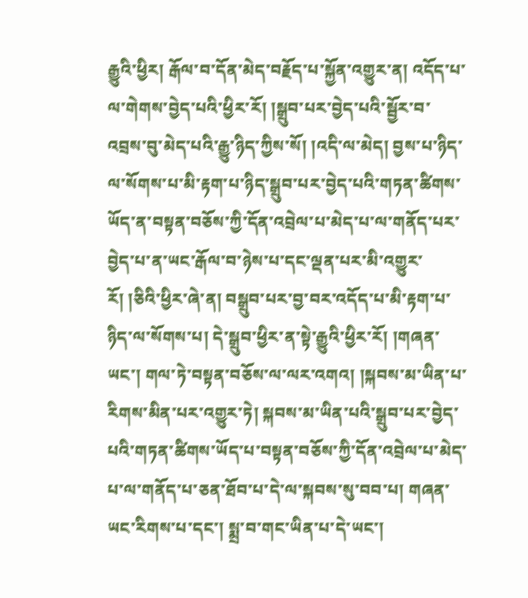རྒྱུའི་ཕྱིར། རྒོལ་བ་དོན་མེད་བརྗོད་པ་སྐྱོན་འགྱུར་ན། འདོད་པ་ལ་གེགས་བྱེད་པའི་ཕྱིར་རོ། །སྒྲུབ་པར་བྱེད་པའི་སྦྱོར་བ་འབྲས་བུ་མེད་པའི་རྒྱུ་ཉིད་ཀྱིས་སོ། །འདི་ལ་མེད། བྱས་པ་ཉིད་ལ་སོགས་པ་མི་རྟག་པ་ཉིད་སྒྲུབ་པར་བྱེད་པའི་གཏན་ཚིགས་ཡོད་ན་བསྟན་བཅོས་ཀྱི་དོན་འབྲེལ་པ་མེད་པ་ལ་གནོད་པར་བྱེད་པ་ན་ཡང་རྒོལ་བ་ཉེས་པ་དང་ལྡན་པར་མི་འགྱུར་རོ། །ཅིའི་ཕྱིར་ཞེ་ན། བསྒྲུབ་པར་བྱ་བར་འདོད་པ་མི་རྟག་པ་ཉིད་ལ་སོགས་པ། དེ་སྒྲུབ་ཕྱིར་ན་སྟེ་རྒྱུའི་ཕྱིར་རོ། །གཞན་ཡང་། གལ་ཏེ་བསྟན་བཅོས་ལ་ལར་འགའ། །སྐབས་མ་ཡིན་པ་རིགས་མིན་པར་འགྱུར་ཏེ། སྐབས་མ་ཡིན་པའི་སྒྲུབ་པར་བྱེད་པའི་གཏན་ཚིགས་ཡོད་པ་བསྟན་བཅོས་ཀྱི་དོན་འབྲེལ་པ་མེད་པ་ལ་གནོད་པ་ཅན་ཐོབ་པ་དེ་ལ་སྐབས་སུ་བབ་པ། གཞན་ཡང་རིགས་པ་དང་། སྨྲ་བ་གང་ཡིན་པ་དེ་ཡང་།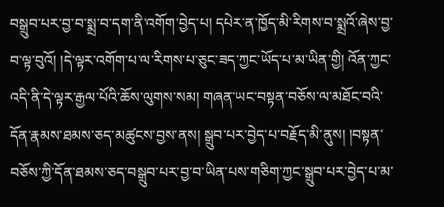བསྒྲུབ་པར་བྱ་བ་སྨྲ་བ་དག་ནི་འགོག་བྱེད་པ། དཔེར་ན་ཁྱོད་མི་རིགས་བ་སྨྲའོ་ཞེས་བྱ་བ་ལྟ་བུའོ། །དེ་ལྟར་འགོག་པ་ལ་རིགས་པ་ཅུང་ཟད་ཀྱང་ཡོད་པ་མ་ཡིན་གྱི། འོན་ཀྱང་འདི་ནི་དེ་ལྟར་རྒྱལ་པོའི་ཆོས་ལུགས་སམ། གཞན་ཡང་བསྟན་བཅོས་ལ་མཐོང་བའི་དོན་རྣམས་ཐམས་ཅད་མཚུངས་བྱས་ནས། སྒྲུབ་པར་བྱེད་པ་བརྗོད་མི་ནུས། །བསྟན་བཅོས་ཀྱི་དོན་ཐམས་ཅད་བསྒྲུབ་པར་བྱ་བ་ཡིན་པས་གཅིག་ཀྱང་སྒྲུབ་པར་བྱེད་པ་མ་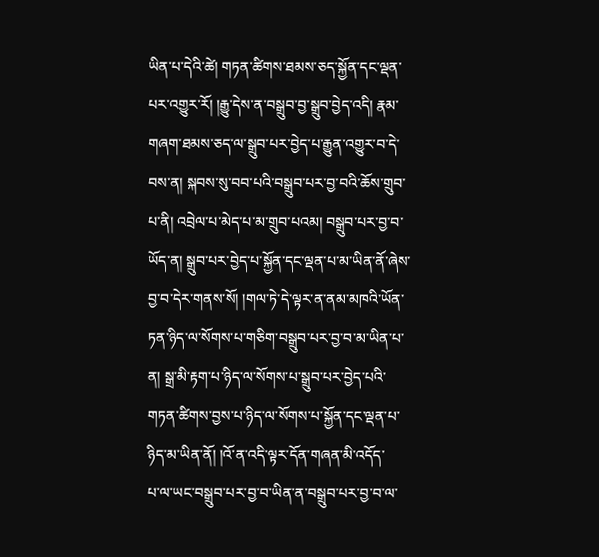ཡིན་པ་དེའི་ཚེ། གཏན་ཚིགས་ཐམས་ཅད་སྐྱོན་དང་ལྡན་པར་འགྱུར་རོ། །རྒྱུ་དེས་ན་བསྒྲུབ་བྱ་སྒྲུབ་བྱེད་འདི། རྣམ་གཞག་ཐམས་ཅད་ལ་སྒྲུབ་པར་བྱེད་པ་རྒྱུན་འགྱུར་བ་དེ་བས་ན། སྐབས་སུ་བབ་པའི་བསྒྲུབ་པར་བྱ་བའི་ཆོས་གྲུབ་པ་ནི། འབྲེལ་པ་མེད་པ་མ་གྲུབ་པའམ། བསྒྲུབ་པར་བྱ་བ་ཡོད་ན། སྒྲུབ་པར་བྱེད་པ་སྐྱོན་དང་ལྡན་པ་མ་ཡིན་ནོ་ཞེས་བྱ་བ་དེར་གནས་སོ། །གལ་ཏེ་དེ་ལྟར་ན་ནམ་མཁའི་ཡོན་ཏན་ཉིད་ལ་སོགས་པ་གཅིག་བསྒྲུབ་པར་བྱ་བ་མ་ཡིན་པ་ན། སྒྲ་མི་རྟག་པ་ཉིད་ལ་སོགས་པ་སྒྲུབ་པར་བྱེད་པའི་གཏན་ཚིགས་བྱས་པ་ཉིད་ལ་སོགས་པ་སྐྱོན་དང་ལྡན་པ་ཉིད་མ་ཡིན་ནོ། །འོ་ན་འདི་ལྟར་དོན་གཞན་མི་འདོད་
པ་ལ་ཡང་བསྒྲུབ་པར་བྱ་བ་ཡིན་ན་བསྒྲུབ་པར་བྱ་བ་ལ་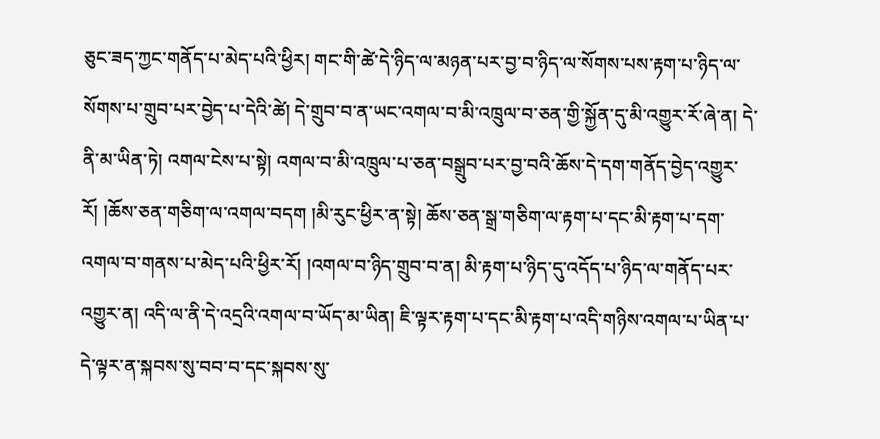ཅུང་ཟད་ཀྱང་གནོད་པ་མེད་པའི་ཕྱིར། གང་གི་ཚེ་དེ་ཉིད་ལ་མཉན་པར་བྱ་བ་ཉིད་ལ་སོགས་པས་རྟག་པ་ཉིད་ལ་སོགས་པ་གྲུབ་པར་བྱེད་པ་དེའི་ཚེ། དེ་གྲུབ་བ་ན་ཡང་འགལ་བ་མི་འཁྲུལ་བ་ཅན་གྱི་སྐྱོན་དུ་མི་འགྱུར་རོ་ཞེ་ན། དེ་ནི་མ་ཡིན་ཏེ། འགལ་ངེས་པ་སྟེ། འགལ་བ་མི་འཁྲུལ་པ་ཅན་བསྒྲུབ་པར་བྱ་བའི་ཆོས་དེ་དག་གནོད་བྱེད་འགྱུར་རོ། །ཆོས་ཅན་གཅིག་ལ་འགལ་བདག །མི་རུང་ཕྱིར་ན་སྟེ། ཆོས་ཅན་སྒྲ་གཅིག་ལ་རྟག་པ་དང་མི་རྟག་པ་དག་འགལ་བ་གནས་པ་མེད་པའི་ཕྱིར་རོ། །འགལ་བ་ཉིད་གྲུབ་བ་ན། མི་རྟག་པ་ཉིད་དུ་འདོད་པ་ཉིད་ལ་གནོད་པར་འགྱུར་ན། འདི་ལ་ནི་དེ་འདྲའི་འགལ་བ་ཡོད་མ་ཡིན། ཇི་ལྟར་རྟག་པ་དང་མི་རྟག་པ་འདི་གཉིས་འགལ་པ་ཡིན་པ་དེ་ལྟར་ན་སྐབས་སུ་བབ་བ་དང་སྐབས་སུ་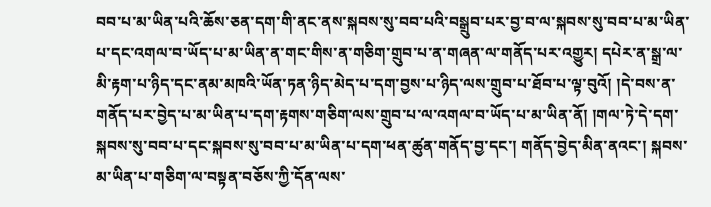བབ་པ་མ་ཡིན་པའི་ཆོས་ཅན་དག་གི་ནང་ནས་སྐབས་སུ་བབ་པའི་བསྒྲུབ་པར་བྱ་བ་ལ་སྐབས་སུ་བབ་པ་མ་ཡིན་པ་དང་འགལ་བ་ཡོད་པ་མ་ཡིན་ན་གང་གིས་ན་གཅིག་གྲུབ་པ་ན་གཞན་ལ་གནོད་པར་འགྱུར། དཔེར་ན་སྒྲ་ལ་མི་རྟག་པ་ཉིད་དང་ནམ་མཁའི་ཡོན་ཏན་ཉིད་མེད་པ་དག་བྱས་པ་ཉིད་ལས་གྲུབ་པ་ཐོབ་པ་ལྟ་བུའོ། །དེ་བས་ན་གནོད་པར་བྱེད་པ་མ་ཡིན་པ་དག་རྟགས་གཅིག་ལས་གྲུབ་པ་ལ་འགལ་བ་ཡོད་པ་མ་ཡིན་ནོ། །གལ་ཏེ་དེ་དག་སྐབས་སུ་བབ་པ་དང་སྐབས་སུ་བབ་པ་མ་ཡིན་པ་དག་ཕན་ཚུན་གནོད་བྱ་དང་། གནོད་བྱེད་མིན་ནའང་། སྐབས་མ་ཡིན་པ་གཅིག་ལ་བསྟན་བཅོས་ཀྱི་དོན་ལས་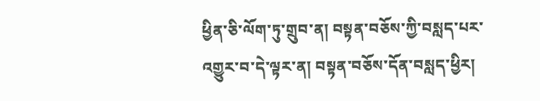ཕྱིན་ཅི་ལོག་ཏུ་གྲུབ་ན། བསྟན་བཅོས་ཀྱི་བསླད་པར་འགྱུར་བ་དེ་ལྟར་ན། བསྟན་བཅོས་དོན་བསླད་ཕྱིར།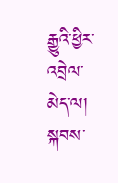རྒྱུའི་ཕྱིར་འབྲེལ་མེད་ལ། སྐབས་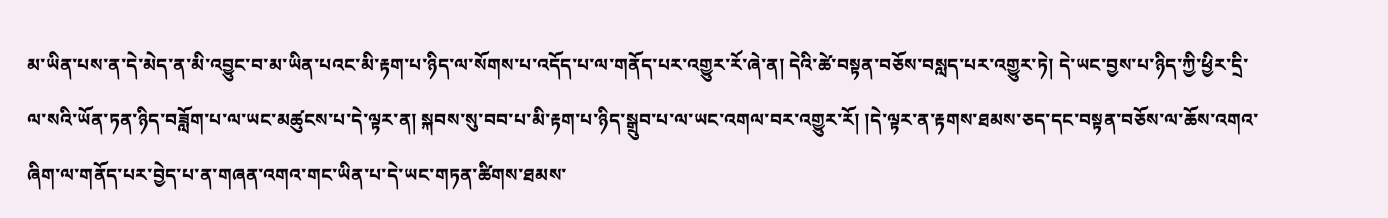མ་ཡིན་པས་ན་དེ་མེད་ན་མི་འབྱུང་བ་མ་ཡིན་པའང་མི་རྟག་པ་ཉིད་ལ་སོགས་པ་འདོད་པ་ལ་གནོད་པར་འགྱུར་རོ་ཞེ་ན། དེའི་ཚེ་བསྟན་བཅོས་བསླད་པར་འགྱུར་ཏེ། དེ་ཡང་བྱས་པ་ཉིད་ཀྱི་ཕྱིར་དྲི་ལ་སའི་ཡོན་ཏན་ཉིད་བཟློག་པ་ལ་ཡང་མཚུངས་པ་དེ་ལྟར་ན། སྐབས་སུ་བབ་པ་མི་རྟག་པ་ཉིད་སྒྲུབ་པ་ལ་ཡང་འགལ་བར་འགྱུར་རོ། །དེ་ལྟར་ན་རྟགས་ཐམས་ཅད་དང་བསྟན་བཅོས་ལ་ཆོས་འགའ་ཞིག་ལ་གནོད་པར་བྱེད་པ་ན་གཞན་འགའ་གང་ཡིན་པ་དེ་ཡང་གཏན་ཚིགས་ཐམས་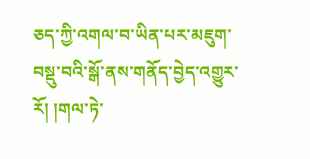ཅད་ཀྱི་འགལ་བ་ཡིན་པར་མཇུག་བསྡུ་བའི་སྒོ་ནས་གནོད་བྱེད་འགྱུར་རོ། །གལ་ཏེ་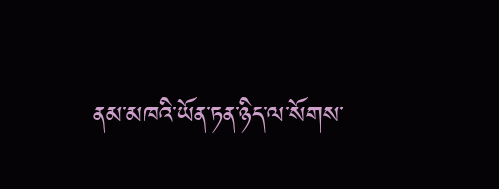ནམ་མཁའི་ཡོན་ཏན་ཉིད་ལ་སོགས་